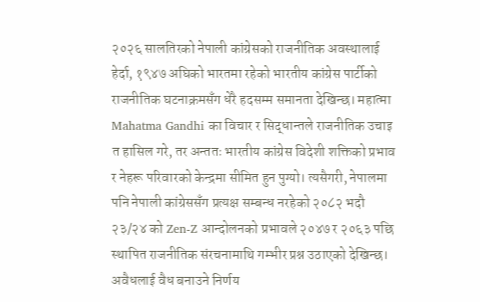२०२६ सालतिरको नेपाली कांग्रेसको राजनीतिक अवस्थालाई हेर्दा, १९४७ अघिको भारतमा रहेको भारतीय कांग्रेस पार्टीको राजनीतिक घटनाक्रमसँग धेरै हदसम्म समानता देखिन्छ। महात्मा Mahatma Gandhi का विचार र सिद्धान्तले राजनीतिक उचाइ त हासिल गरे, तर अन्ततः भारतीय कांग्रेस विदेशी शक्तिको प्रभाव र नेहरू परिवारको केन्द्रमा सीमित हुन पुग्यो। त्यसैगरी, नेपालमा पनि नेपाली कांग्रेससँग प्रत्यक्ष सम्बन्ध नरहेको २०८२ भदौ २३/२४ को Zen-Z आन्दोलनको प्रभावले २०४७ र २०६३ पछि स्थापित राजनीतिक संरचनामाथि गम्भीर प्रश्न उठाएको देखिन्छ। अवैधलाई वैध बनाउने निर्णय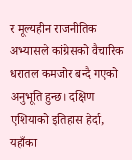र मूल्यहीन राजनीतिक अभ्यासले कांग्रेसको वैचारिक धरातल कमजोर बन्दै गएको अनुभूति हुन्छ। दक्षिण एशियाको इतिहास हेर्दा, यहाँका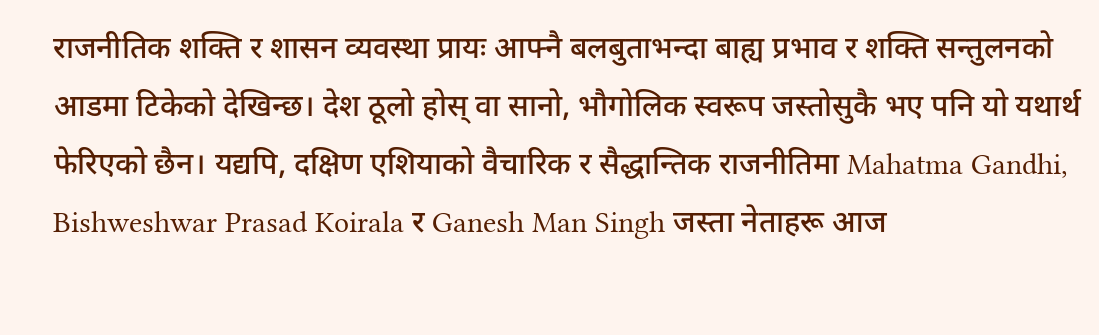राजनीतिक शक्ति र शासन व्यवस्था प्रायः आफ्नै बलबुताभन्दा बाह्य प्रभाव र शक्ति सन्तुलनको आडमा टिकेको देखिन्छ। देश ठूलो होस् वा सानो, भौगोलिक स्वरूप जस्तोसुकै भए पनि यो यथार्थ फेरिएको छैन। यद्यपि, दक्षिण एशियाको वैचारिक र सैद्धान्तिक राजनीतिमा Mahatma Gandhi, Bishweshwar Prasad Koirala र Ganesh Man Singh जस्ता नेताहरू आज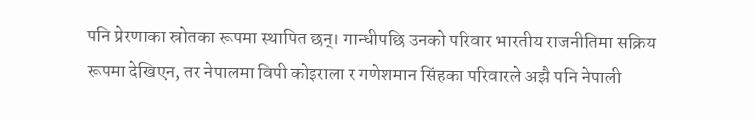पनि प्रेरणाका स्रोतका रूपमा स्थापित छन्। गान्धीपछि उनको परिवार भारतीय राजनीतिमा सक्रिय रूपमा देखिएन, तर नेपालमा विपी कोइराला र गणेशमान सिंहका परिवारले अझै पनि नेपाली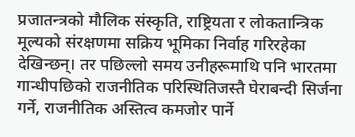प्रजातन्त्रको मौलिक संस्कृति, राष्ट्रियता र लोकतान्त्रिक मूल्यको संरक्षणमा सक्रिय भूमिका निर्वाह गरिरहेका देखिन्छन्। तर पछिल्लो समय उनीहरूमाथि पनि भारतमा गान्धीपछिको राजनीतिक परिस्थितिजस्तै घेराबन्दी सिर्जना गर्ने, राजनीतिक अस्तित्व कमजोर पार्ने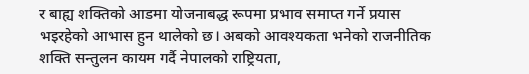र बाह्य शक्तिको आडमा योजनाबद्ध रूपमा प्रभाव समाप्त गर्ने प्रयास भइरहेको आभास हुन थालेको छ। अबको आवश्यकता भनेको राजनीतिक शक्ति सन्तुलन कायम गर्दै नेपालको राष्ट्रियता,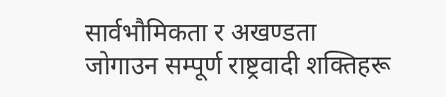सार्वभौमिकता र अखण्डता जोगाउन सम्पूर्ण राष्ट्रवादी शक्तिहरू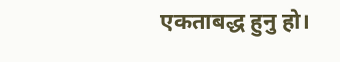एकताबद्ध हुनु हो।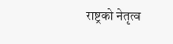राष्ट्रको नेतृत्व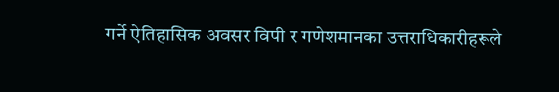गर्ने ऐतिहासिक अवसर विपी र गणेशमानका उत्तराधिकारीहरूले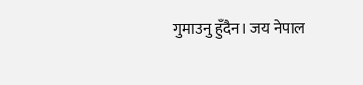गुमाउनु हुँदैन। जय नेपाल